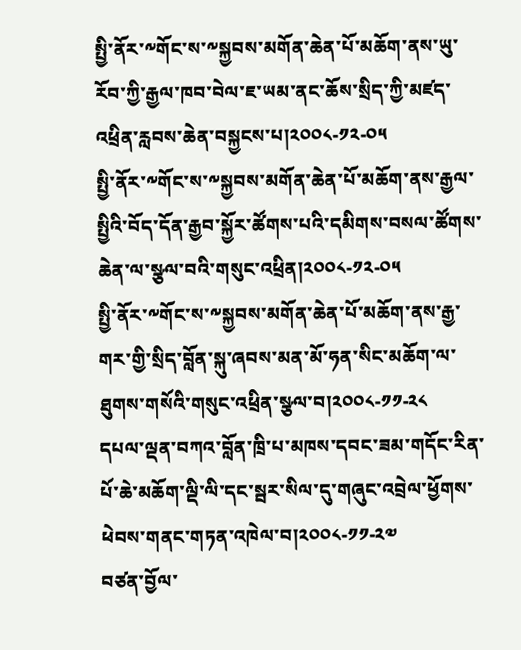སྤྱི་ནོར་༸གོང་ས་༸སྐྱབས་མགོན་ཆེན་པོ་མཆོག་ནས་ཡུ་རོབ་ཀྱི་རྒྱལ་ཁབ་བེལ་ཇ་ཡམ་ནང་ཆོས་སྲིད་ཀྱི་མཛད་འཕྲིན་རླབས་ཆེན་བསྐྱངས་པ།༢༠༠༨-༡༢-༠༥
སྤྱི་ནོར་༸གོང་ས་༸སྐྱབས་མགོན་ཆེན་པོ་མཆོག་ནས་རྒྱལ་སྤྱིའི་བོད་དོན་རྒྱབ་སྐྱོར་ཚོགས་པའི་དམིགས་བསལ་ཚོགས་ཆེན་ལ་སྩལ་བའི་གསུང་འཕྲིན།༢༠༠༨-༡༢-༠༥
སྤྱི་ནོར་༸གོང་ས་༸སྐྱབས་མགོན་ཆེན་པོ་མཆོག་ནས་རྒྱ་གར་གྱི་སྲིད་བློན་སྐུ་ཞབས་མན་མོ་ཧན་སིང་མཆོག་ལ་ཐུགས་གསོའི་གསུང་འཕྲིན་སྩལ་བ།༢༠༠༨-༡༡-༢༨
དཔལ་ལྡན་བཀའ་བློན་ཁྲི་པ་མཁས་དབང་ཟམ་གདོང་རིན་པོ་ཆེ་མཆོག་ལྡི་ལི་དང་སྦར་སིལ་དུ་གཞུང་འབྲེལ་ཕྱོགས་ཕེབས་གནང་གཏན་འཁེལ་བ།༢༠༠༨-༡༡-༢༧
བཙན་བྱོལ་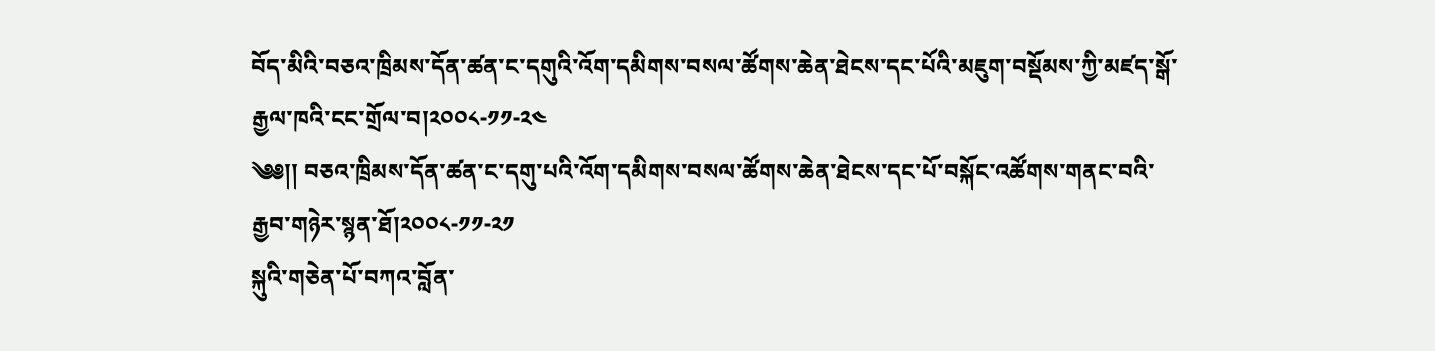བོད་མིའི་བཅའ་ཁྲིམས་དོན་ཚན་ང་དགུའི་འོག་དམིགས་བསལ་ཚོགས་ཆེན་ཐེངས་དང་པོའི་མཇུག་བསྡོམས་ཀྱི་མཛད་སྒོ་རྒྱལ་ཁའི་ངང་གྲོལ་བ།༢༠༠༨-༡༡-༢༤
༄༅།། བཅའ་ཁྲིམས་དོན་ཚན་ང་དགུ་པའི་འོག་དམིགས་བསལ་ཚོགས་ཆེན་ཐེངས་དང་པོ་བསྐོང་འཚོགས་གནང་བའི་རྒྱབ་གཉེར་སྙན་ཐོ།༢༠༠༨-༡༡-༢༡
སྐུའི་གཅེན་པོ་བཀའ་བློན་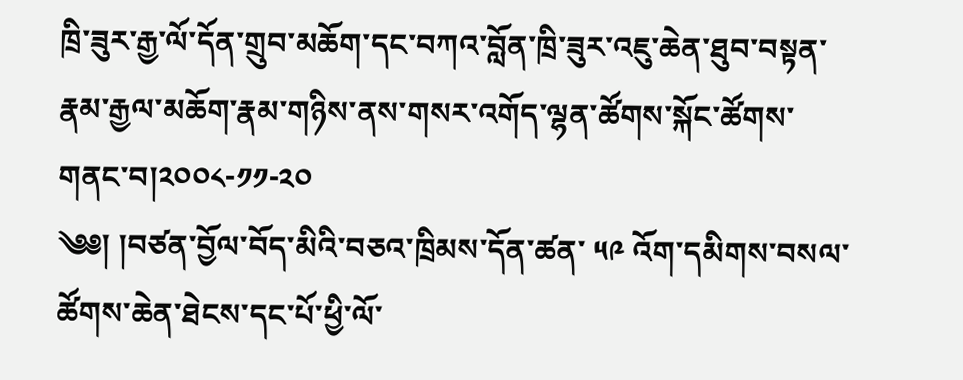ཁྲི་ཟུར་རྒྱ་ལོ་དོན་གྲུབ་མཆོག་དང་བཀའ་བློན་ཁྲི་ཟུར་འཇུ་ཆེན་ཐུབ་བསྟན་རྣམ་རྒྱལ་མཆོག་རྣམ་གཉིས་ནས་གསར་འགོད་ལྷན་ཚོགས་སྐོང་ཚོགས་གནང་བ།༢༠༠༨-༡༡-༢༠
༄༅། །བཙན་བྱོལ་བོད་མིའི་བཅའ་ཁྲིམས་དོན་ཚན་ ༥༩ འོག་དམིགས་བསལ་ཚོགས་ཆེན་ཐེངས་དང་པོ་ཕྱི་ལོ་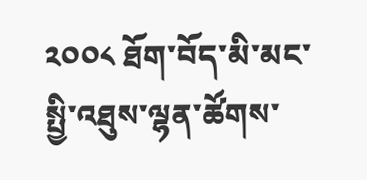༢༠༠༨ ཐོག་བོད་མི་མང་སྤྱི་འཐུས་ལྷན་ཚོགས་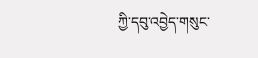ཀྱི་དབུ་འབྱེད་གསུང་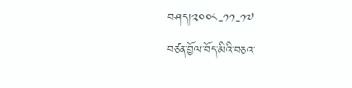བཤད།༢༠༠༨-༡༡-༡༧
བཙན་བྱོལ་བོད་མིའི་བཅའ་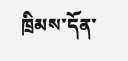ཁྲིམས་དོན་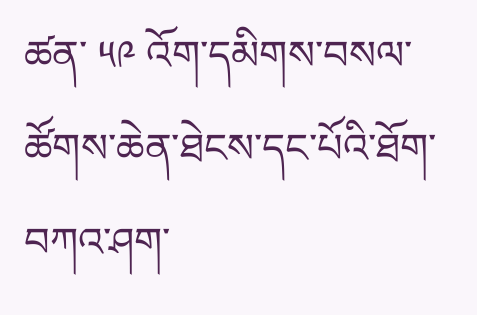ཚན་ ༥༩ འོག་དམིགས་བསལ་ཚོགས་ཆེན་ཐེངས་དང་པོའི་ཐོག་བཀའ་ཤག་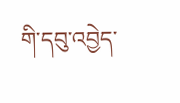གི་དབུ་འབྱེད་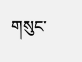གསུང་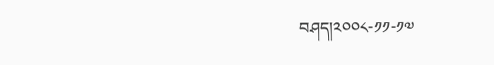བཤད།༢༠༠༨-༡༡-༡༧